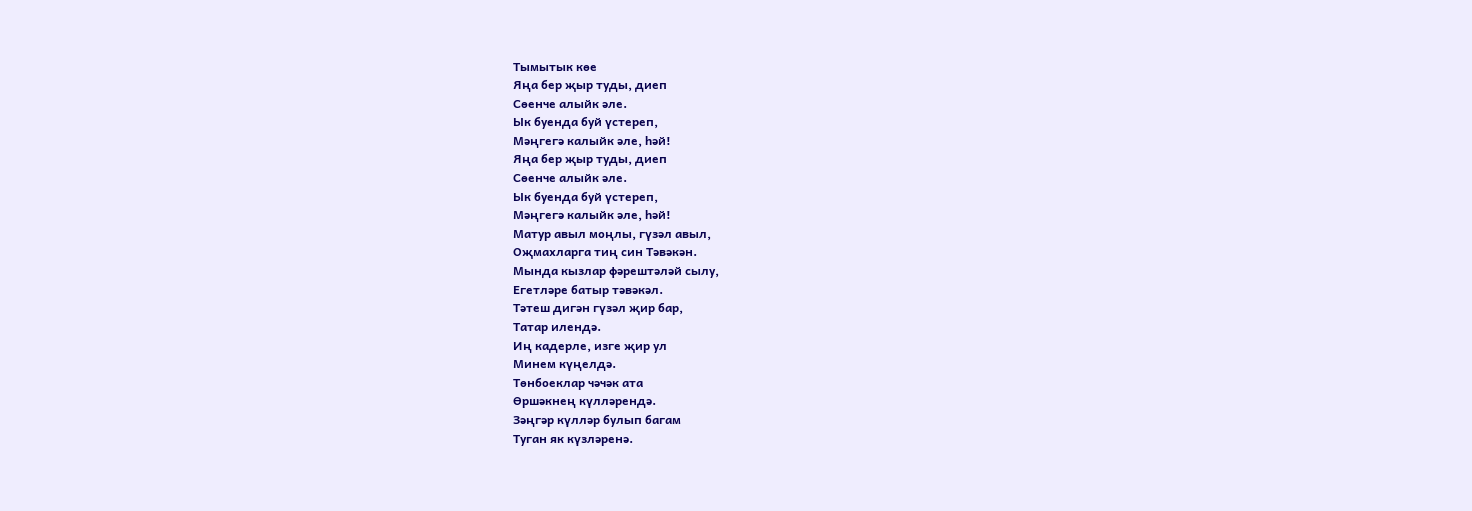Тымытык көе
Яңа бер җыр туды, диеп
Сөенче алыйк әле.
Ык буенда буй үстереп,
Мәңгегә калыйк әле, һәй!
Яңа бер җыр туды, диеп
Сөенче алыйк әле.
Ык буенда буй үстереп,
Мәңгегә калыйк әле, һәй!
Матур авыл моңлы, гүзәл авыл,
Оҗмахларга тиң син Тәвәкән.
Мында кызлар фәрештәләй сылу,
Егетләре батыр тәвәкәл.
Тәтеш дигән гүзәл җир бар,
Татар илендә.
Иң кадерле, изге җир ул
Минем күңелдә.
Төнбоеклар чәчәк ата
Өршәкнең күлләрендә.
Зәңгәр күлләр булып багам
Туган як күзләренә.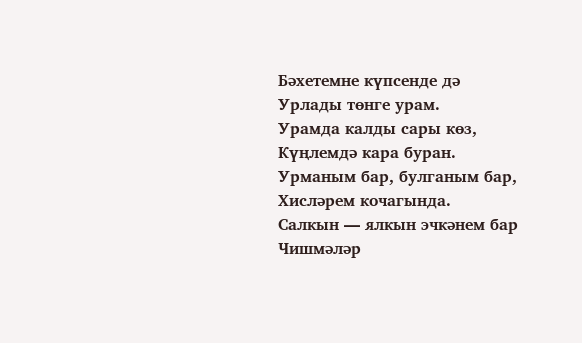Бәхетемне күпсенде дә
Урлады төнге урам.
Урамда калды сары көз,
Күңлемдә кара буран.
Урманым бар, булганым бар,
Хисләрем кочагында.
Салкын — ялкын эчкәнем бар
Чишмәләр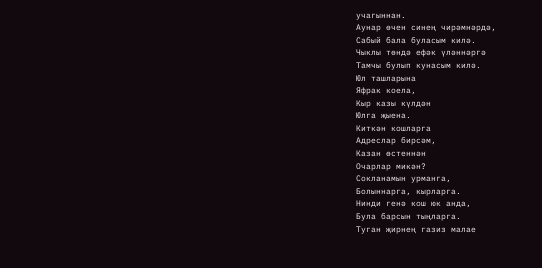учагыннан.
Аунар өчен синең чирәмнәрдә,
Сабый бала буласым килә.
Чыклы төндә ефәк үләннәргә
Тамчы булып кунасым килә.
Юл ташларына
Яфрак коела,
Кыр казы күлдән
Юлга җыена.
Киткән кошларга
Адреслар бирсәм,
Казан өстеннән
Очарлар микән?
Сокланамын урманга,
Болыннарга, кырларга.
Нинди генә кош юк анда,
Була барсын тыңларга.
Туган җирнең газиз малае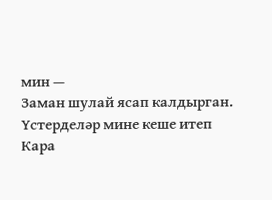мин —
Заман шулай ясап калдырган.
Үстерделәр мине кеше итеп
Кара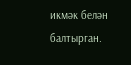икмәк белән балтырган.